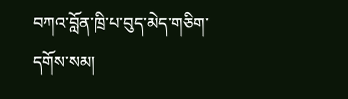བཀའ་བློན་ཁྲི་པ་བུད་མེད་གཅིག་དགོས་སམ།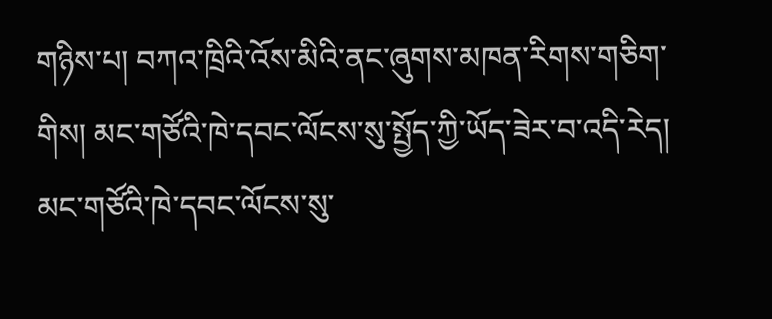གཉིས་པ། བཀའ་ཁྲིའི་འོས་མིའི་ནང་ཞུགས་མཁན་རིགས་གཅིག་གིས། མང་གཙོའི་ཁེ་དབང་ལོངས་སུ་སྤྱོད་ཀྱི་ཡོད་ཟེར་བ་འདི་རེད། མང་གཙོའི་ཁེ་དབང་ལོངས་སུ་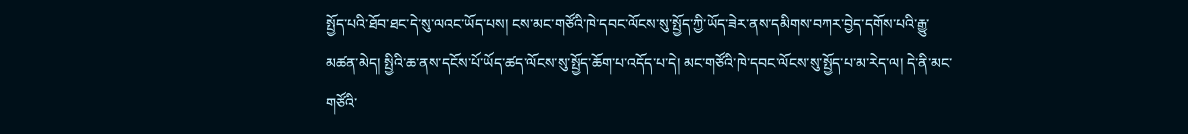སྤྱོད་པའི་ཐོབ་ཐང་དེ་སུ་ལའང་ཡོད་པས། ངས་མང་གཙོའི་ཁེ་དབང་ལོངས་སུ་སྤྱོད་ཀྱི་ཡོད་ཟེར་ནས་དམིགས་བཀར་བྱེད་དགོས་པའི་རྒྱུ་མཚན་མེད། སྤྱིའི་ཆ་ནས་དངོས་པོ་ཡོད་ཚད་ལོངས་སུ་སྤྱོད་ཆོག་པ་འདོད་པ་དེ། མང་གཙོའི་ཁེ་དབང་ལོངས་སུ་སྤྱོད་པ་མ་རེད་ལ། དེ་ནི་མང་གཙོའི་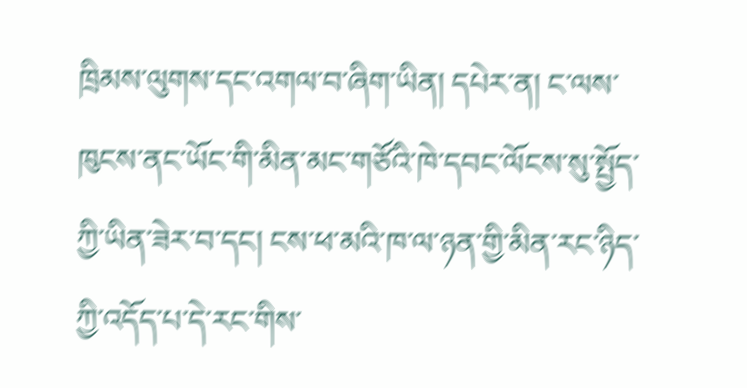ཁྲིམས་ལུགས་དང་འགལ་བ་ཞིག་ཡིན། དཔེར་ན། ང་ལས་ཁུངས་ནང་ཡོང་གི་མིན་མང་གཙོའི་ཁེ་དབང་ལོངས་སུ་སྤྱོད་ཀྱི་ཡིན་ཟེར་བ་དང། ངས་ཕ་མའི་ཁ་ལ་ཉན་གྱི་མིན་རང་ཉིད་ཀྱི་འདོད་པ་དེ་རང་གིས་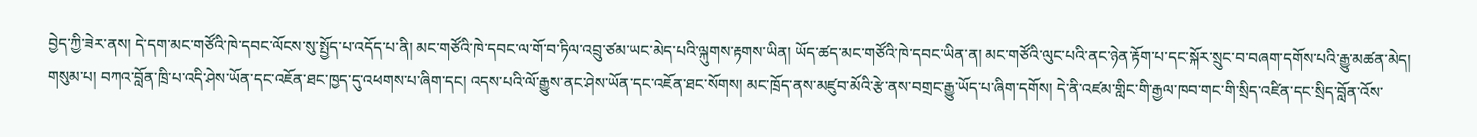བྱེད་ཀྱི་ཟེར་ནས། དེ་དག་མང་གཙོའི་ཁེ་དབང་ལོངས་སུ་སྤྱོད་པ་འདོད་པ་ནི། མང་གཙོའི་ཁེ་དབང་ལ་གོ་བ་ཏིལ་འབྲུ་ཙམ་ཡང་མེད་པའི་ལྐུགས་རྟགས་ཡིན། ཡོད་ཚད་མང་གཙོའི་ཁེ་དབང་ཡིན་ན། མང་གཙོའི་ལུང་པའི་ནང་ཉེན་རྟོག་པ་དང་སྐོར་སྲུང་བ་བཞག་དགོས་པའི་རྒྱུ་མཚན་མེད།
གསུམ་པ། བཀའ་བློན་ཁྲི་པ་འདི་ཤེས་ཡོན་དང་འཇོན་ཐང་ཁྱད་དུ་འཕགས་པ་ཞིག་དང། འདས་པའི་ལོ་རྒྱུས་ནང་ཤེས་ཡོན་དང་འཇོན་ཐང་སོགས། མང་ཁྲོད་ནས་མཛུབ་མོའི་རྩེ་ནས་བགྲང་རྒྱུ་ཡོད་པ་ཞིག་དགོས། དེ་ནི་འཛམ་གླིང་གི་རྒྱལ་ཁབ་གང་གི་སྲིད་འཛིན་དང་སྲིད་བློན་འོས་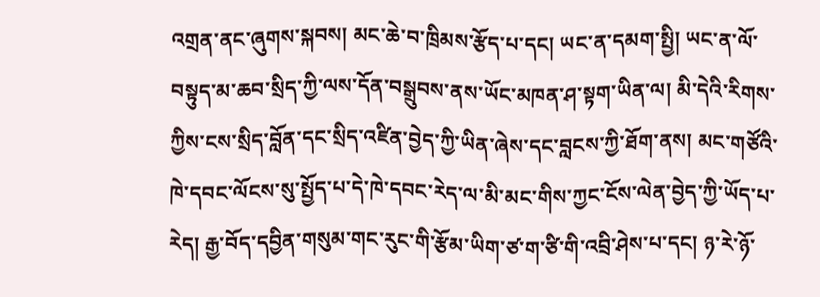འགྲན་ནང་ཞུགས་སྐབས། མང་ཆེ་བ་ཁྲིམས་རྩོད་པ་དང། ཡང་ན་དམག་སྤྱི། ཡང་ན་ལོ་བསྟུད་མ་ཆབ་སྲིད་ཀྱི་ལས་དོན་བསྒྲུབས་ནས་ཡོང་མཁན་ཤ་སྟག་ཡིན་ལ། མི་དེའི་རིགས་ཀྱིས་ངས་སྲིད་བློན་དང་སྲིད་འཛིན་བྱེད་ཀྱི་ཡིན་ཞེས་དང་བླངས་ཀྱི་ཐོག་ནས། མང་གཙོའི་ཁེ་དབང་ལོངས་སུ་སྤྱོད་པ་དེ་ཁེ་དབང་རེད་ལ་མི་མང་གིས་ཀྱང་ངོས་ལེན་བྱེད་ཀྱི་ཡོད་པ་རེད། རྒྱ་བོད་དབྱིན་གསུམ་གང་རུང་གི་རྩོམ་ཡིག་ཙ་ག་ཙི་གི་འབྲི་ཤེས་པ་དང། ཉ་རེ་ཉོ་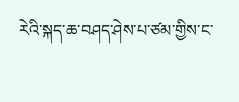རེའི་སྐད་ཆ་བཤད་ཤེས་པ་ཙམ་གྱིས་ང་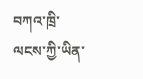བཀའ་ཁྲི་ལངས་ཀྱི་ཡིན་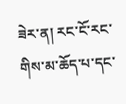ཟེར་ན། རང་ངོ་རང་གིས་མ་ཆོད་པ་དང་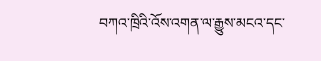བཀའ་ཁྲིའི་འོས་འགན་ལ་རྒྱུས་མངའ་དང་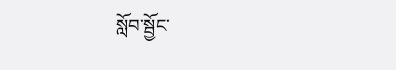སློབ་སྦྱོང་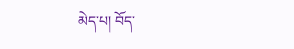མེད་པ། བོད་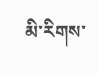མི་རིགས་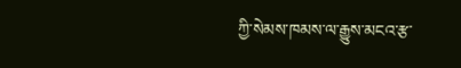ཀྱི་སེམས་ཁམས་ལ་རྒྱུས་མངའ་རྩ་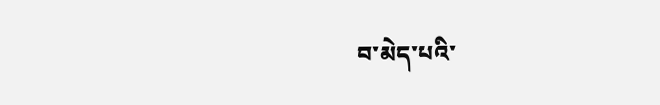བ་མེད་པའི་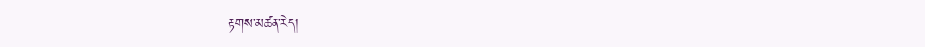རྟགས་མཚན་རེད།